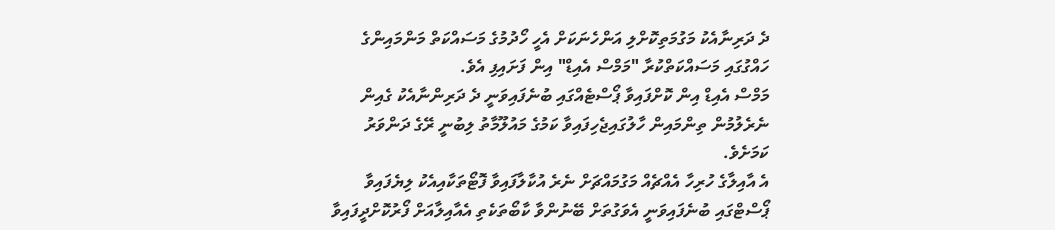ދެ ދަރިނާއެކު މަގުމަތިކޮށްލި އަންހެނަކަށް އެހީ ހޯދުމުގެ މަސައްކަތް މަންމައިންގެ ހައްގުގައި މަސައްކަތްކުރާ "މަމްސް އެއިޑް" އިން ފަށައިފި އެވެ.
މަމްސް އެއިޑް އިން ކޮށްފައިވާ ޕޯސްޓެއްގައި ބުނެފައިވަނީ ދެ ދަރިންނާއެކު ގެއިން ނެރެލުމުން ތިންމައިން ހާލުގައިޖެހިފައިވާ ކަމުގެ މައުލޫމާތު ލިބުނީ ރޭގެ ދަންވަރު ކަމަށެވެ.
އެ އާއިލާގެ ހުރިހާ އެއްޗެއް މަގުމައްޗަށް ނެރެ އުކާލާފައިވާ ފޮޓޯތަކާއިއެކު ލިޔެފައިވާ ޕޯސްޓްގައި ބުނެފައިވަނީ އެވަގުތަށް ބޭނުންވާ ކާބޯތަކެތި އެއާއިލާއަށް ފޯރުކޮށްދީފައިވާ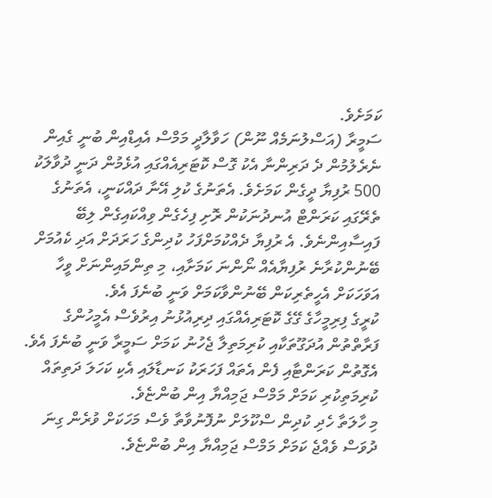ކަމަށެވެ.
ސަމީރާ (އަސްލުނަމެއް ނޫން) ހަވާލާދީ މަމްސް އެއިޑްއިން ބުނީ ގެއިން ނެރެލުމުން ދެ ދަރިންނާ އެކު ގޮސް ކޮޓަރިއެއްގައި އުޅެމުން ދަނީ ދުވާލަކު 500 ރުފިޔާ ދީގެން ކަމަށެވެ. އެތަނުގެ ކުލި އޭނާ ދައްކަނީ، އެތަނުގެ ތެރޭގައި ކަރަންޓް އުނދުނަކުން ރޮށި ފިހެގެން ވިއްކައިގެން ލިބޭ ފައިސާއިންނެވެ. އެ ރުފިޔާ ދެއްކުމަށްފަހު ކުދިންގެ ހަރަދަށް އަދި ކެއުމަށް ބޭނުންކުރާނެ ރުފިޔާއެއް ނޯންނަ ކަމަށާއި، މި ތިންމައިންނަށް ވީހާ އަވަހަކަށް އެހީތެރިކަން ބޭނުންވާކަމަށް ވަނީ ބުނެފަ އެވެ.
ކުރީގެ ފިރިމީހާގެ ގޭގެ ކޮޓަރިއެއްގައި ދިރިއުޅުނު އިރުވެސް އެމީހުންގެ ފަރާތްތުން އުދަގޫތަކާއި ކުރިމަތިލާ ޖެހުނު ކަމަށް ސަމީރާ ވަނީ ބުނެފަ އެވެ. އެގޮތުން ކަރަންޓާއި ފެން އެތައް ފަހަރަކު ކަނޑާލައި އެކި ކަހަލަ ދަތިތައް ކުރިމަތިކުރި ކަމަށް މަމްސް ޖަމިއްޔާ އިން ބުންޏެވެ.
މި ހާލަތާ ހެދި ކުދިން ސްކޫލަށް ނުފޮނުވާތާ ވެސް މަހަކަށް ވުރެން ގިނަ ދުވަސް ވެއްޖެ ކަމަށް މަމްސް ޖަމިއްޔާ އިން ބުންޏެވެ.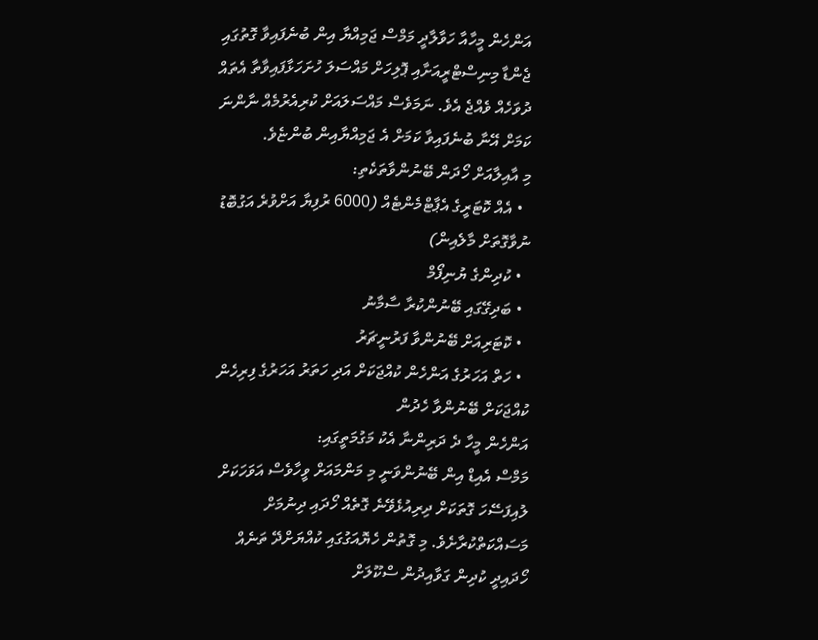އަންހެން މީހާއާ ހަވާލާދީ މަމްސް ޖަމިއްޔާ އިން ބުނެފައިވާ ގޮތުގައި ޖެންޑާ މިނިސްޓްރީއަށާއި ޕޮލިހަށް މައްސަލަ ހުށަހަޅާފައިވާތާ އެތައް ދުވަހެއް ވެއްޖެ އެވެ. ނަމަވެސް މައްސަލައަށް ކުރިއެރުމެއް ނާންނަ ކަމަށް އޭނާ ބުނެފައިވާ ކަމަށް އެ ޖަމިއްޔާއިން ބުންޏެވެ.
މި އާއިލާއަށް ހޯދަން ބޭނުންވާތަކެތި:
  • އެއް ކޮޓަރީގެ އެޕާޓްމެންޓެއް (6000 ރުފިޔާ އަށްވުރެ އަގުބޮޑު ނުވާގޮތަށް މާލެއިން)
  • ކުދިންގެ ޔުނިފޯމް
  • ބަދިގޭގައި ބޭނުންކުރާ ސާމާނު
  • ކޮޓަރިއަށް ބޭނުންވާ ފަރުނީޗަރު
  • ހަތް އަހަރުގެ އަންހެން ކުއްޖަކަށް އަދި ހަތަރު އަހަރުގެ ފިރިހެން ކުއްޖަކަށް ބޭނުންވާ ހެދުން
އަންހެން މީހާ ދެ ދަރިންނާ އެކު މަގުމަތީގައި:
މަމްސް އެއިޑް އިން ބޭނުންވަނީ މި މަންމައަށް ވީހާވެސް އަވަހަކަށް ލުއިފަސޭހަ ގޮތަކަށް ދިރިއުޅެވޭނެ ގޮތެއް ހޯދައި ދިނުމަށް މަސައްކަތްކުރާށެވެ. މި ގޮތުން ހެޔޮއަގުގައި ކުއްޔަށްދޭ ތަނެއް ހޯދައިދީ ކުދިން ގަވާއިދުން ސްކޫލަށް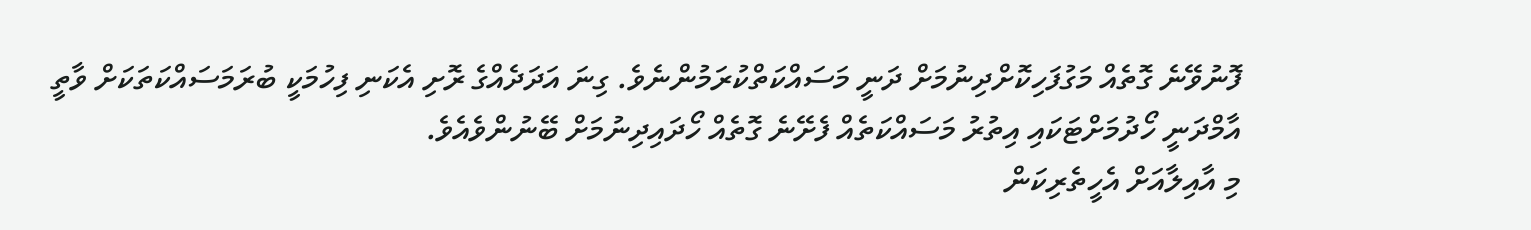ފޮނުވޭނެ ގޮތެއް މަގުފަހިކޮށްދިނުމަށް ދަނީ މަސައްކަތްކުރަމުންނެވެ. ގިނަ އަދަދެއްގެ ރޮށި އެކަނި ފިހުމަކީ ބުރަމަސައްކަތަކަށް ވާތީ އާމްދަނީ ހޯދުމަށްޓަކައި އިތުރު މަސައްކަތެއް ފެށޭނެ ގޮތެއް ހޯދައިދިނުމަށް ބޭނުންވެއެވެ.
މި އާއިލާއަށް އެހީތެރިކަން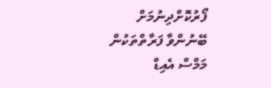ފޯރުކޮށްދިނުމަށް ބޭނުންވާ ފަރާތްތަކުން މަމްސް އެއިޑް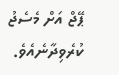ޕޭޖް އަށް މެސެޖު ކުރެވިދާނެއެވެ.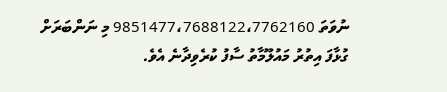ނުވަތަ 9851477،7688122،7762160 މި ނަންބަރަށް ގުޅާފަ އިތުރު މައުލޫމާތު ސާފު ކުރެވިދާނެ އެވެ.